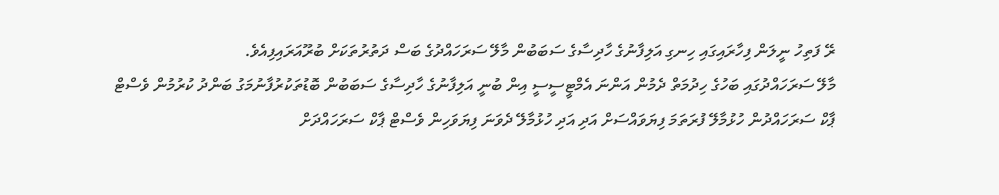ރޭ ފަތިހު ނީލަން ފިހާރައިގައި ހިނގި އަލިފާނުގެ ހާދިސާގެ ސަބަބުން މާލޭ ސަރަހައްދުގެ ބަސް ދަތުރުތަކަށް ބުރޫއަރައިފިއެވެ.
މާލޭ ސަރަހައްދުގައި ބަހުގެ ހިދުމަތް ދެމުން އަންނަ އެމްޓީސީސީ އިން ބުނީ އަލިފާނުގެ ހާދިސާގެ ސަބަބުން ބޮޑުތަކުރުފާނުމަގު ބަންދު ކުރުމުން ވެސްޓް ޕާކް ސަރަހައްދުން ހުޅުމާލޭ ފުރަތަމަ ފިޔަވައްސަށް އަދި އަދި ހުޅުމާލޭ ދެވަނަ ފިޔަވަހިން ވެސްޓް ޕާކް ސަރަހައްދަށް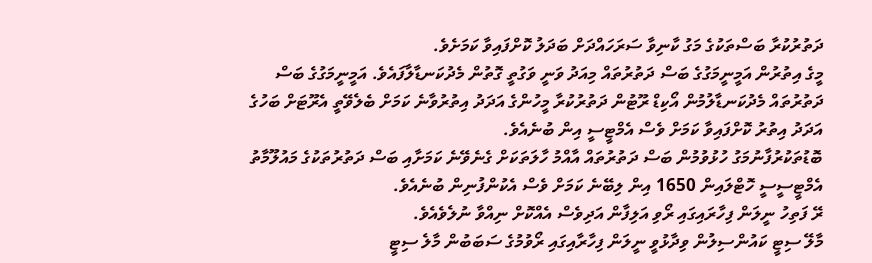ދަތުރުކުރާ ބަސްތަކުގެ މަގު ކާނިވާ ސަރަހައްދަށް ބަދަލު ކޮށްފައިވާ ކަމަށެވެ.
މީގެ އިތުރުން އަމީނީމަގުގެ ބަސް ދަތުރުތައް މިއަދު ވަނީ ވަގުތީ ގޮތުން މެދުކަނޑާލާފައެވެ. އަމީނީމަގުގެ ބަސް ދަތުރުތައް މެދުކަނޑާލުމުން އޯކިޑް ރޫޓުން ދަތުރުކުރާ މީހުންގެ އަދަދު އިތުރުވާނެ ކަމަށް ބެލެވޭތީ އެރޫޓަށް ބަހުގެ އަދަދު އިތުރު ކޮށްފައިވާ ކަމަށް ވެސް އެމްޓީސީ އިން ބުނެއެވެ.
ބޮޑުތަކުރުފާނުމަގު ހުޅުވުމުން ބަސް ދަތުރުތައް އާއްމު ހާލަތަކަށް ގެނެވޭނެ ކަމަށާއި ބަސް ދަތުރުތަކުގެ މައުލޫމާތު އެމްޓީސީސީ ހޮޓްލައިން 1650 އިން ލިބޭނެ ކަމަށް ވެސް އެކުންފުނިން ބުނެއެވެ.
ރޭ ފަތިހު ނީލަން ފިހާރައިގައި ރޯވި އަލިފާން އަދިވެސް އެއްކޮށް ނިއްވާ ނުލެވެއެވެ.
މާލޭ ސިޓީ ކައުންސިލުން ވިދާޅުވީ ނީލަން ފިހާރާއިގައި ރޯވުމުގެ ސަބަބުން މާލެ ސިޓީ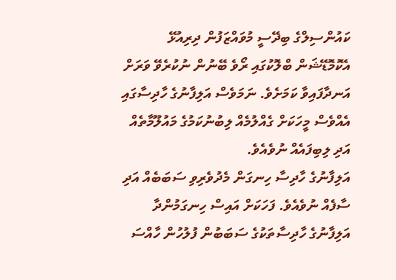ކައުންސިލްގެ ބިދޭސީ މުވައްޒަފުން ދިރިއުޅޭ އެކޮމޮޑޭޝަން ބްލޮކުގައި ރޯވެ ބޭނުން ނުކުރެވޭ ވަރަށް އަނދާފައިވާ ކަމަށެވެ. ނަމަވެސް އަލިފާނުގެ ހާދިސާގައި އެއްވެސް މީހަކަށް ގެއްލުމެއް ލިބުނުކަމުގެ މައުލޫމާތެއް އަދި ލިބިފައެއް ނުވެއެވެ.
އަލިފާނުގެ ހާދިސާ ހިނގަން މެދުވެރިވި ސަބަބެއް އަދި ސާފެއް ނުވެއެވެ. ފަހަކަށް އައިސް ހިނގަމުންދާ އަލިފާނުގެ ހާދިސާތަކުގެ ސަބަބުން ފުލުހުން ހާއްސަ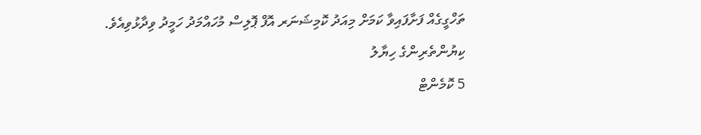ތަހްގީގެއް ފަށާފައިވާ ކަމަށް މިއަދު ކޮމިޝަނަރ އޮފް ޕޮލިސް މުހައްމަދު ހަމީދު ވިދާޅުވިއެވެ.
ކިޔުންތެރިންގެ ހިޔާލު
5 ކޮމެންޓް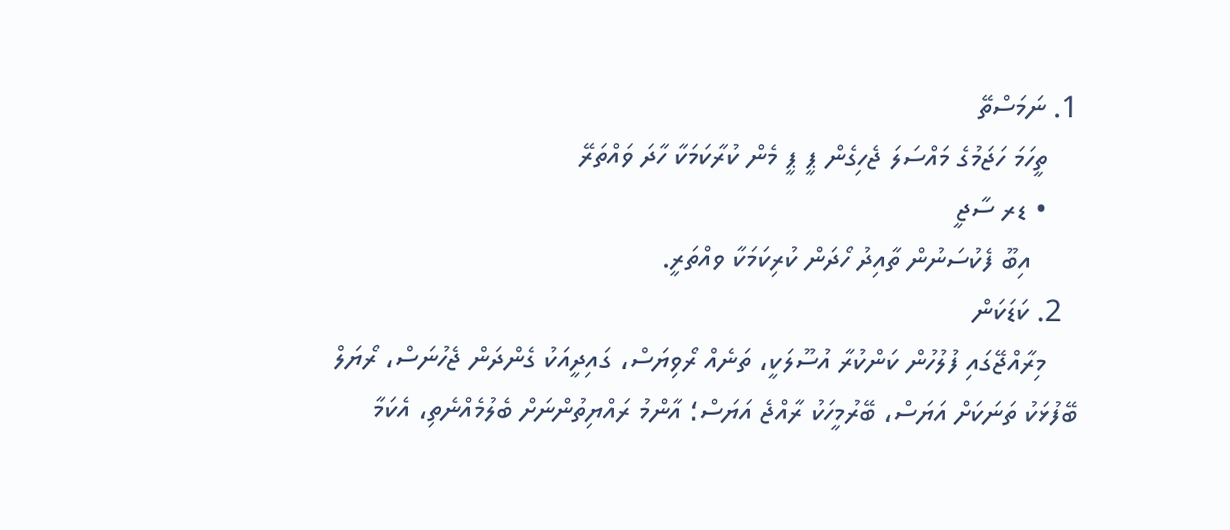1. ނަމަސްތޭ
    ތީހަމަ ހަޖަމުގެ މައްސަލަ ޖެހިގެން ޕީ ޕީ މެން ކުރާކަމަކާ ހާދަ ވައްތަރޭ
    • ޑރ ސާޖީ
      އިބޫ ފެކުސަނުން ތާއިދު ހޯދަން ކުރިކަމަކާ ވއްތަރީ.
  2. ކަޑަކަން
    މިރާއްޖޭގައި ފުލުހުން ކަންކުރާ އުސޫލަކީ، ތަނެއް ރޯވިޔަސް، ގައިދީއަކު ގެންދަން ޖެހުނަސް، ރޯޔަލް ބޭފުޅަކު ތަނަކަށް އަޔަސް، ބޭރުމީހަކު ރާއްޖެ އަޔަސް؛ އާންމު ރައްޔިތުންނަށް ބެލުމެއްނެތި، އެކަމާ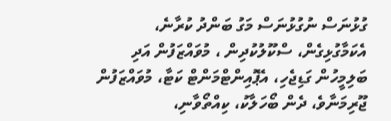ގުޅުނަސް ނުގުޅުނަސް މަގު ބަންދު ކުރާނެ، އެކަމާގުޅިގެން، ސްކޫލުކުދިން ، މުވައްޒަފުން އަދި ބަލިމީހުން ގަޑިޖެހި، އެޕޮއިންޓްމަންޓް ކަޓާ، މުވައްޒަފުން ޖޫރިމަނާވެ، ދެން ބޯހަލާކު، ކިއްތޯވާނި،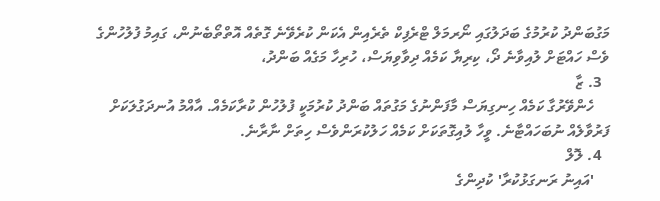މަގުބަންދު ކުރުމުގެ ބަދަލުގައި ނޯރމަލް ޓްރެފިކް ތެރެއިން އެކަން ކުރެވޭނެ ގޮތެއް އޮތްތޯބެނުން، ގައިމު ފުލުހުންގެ ވެސް ހައްޓަށް ލުއިވާނެ ދޯ، ކިރިޔާ ކަމެއް ދިވާވިޔަސް، ހުރިހާ މަގެއް ބަންދު،
  3. ޒާ
    ހެންވޭރުގާ ކަމެއް ހިނގިޔަސް މާފަންނުގެ މަގުތައް ބަންދު ކުރުމަކީ ފުލުހުން ކުރާކަމެއް. އާއްމު އުނދަގުލަކަށް ފަރުވާލެއް ނުބަހައްޓާނެ. ވީހާ ލުއިގޮތަކަށް ކަމެއް ހަލުކުރަންވެސް ހިތަށް ނާރާނެ.
  4. ލޮލް
    'އައިނު ރަނގަޅުކުރާ' ކުދިންގެ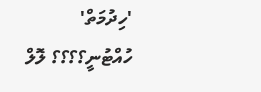'ހިދުމަތް' ހުއްޓުނީ؟؟؟؟ ލޮލް